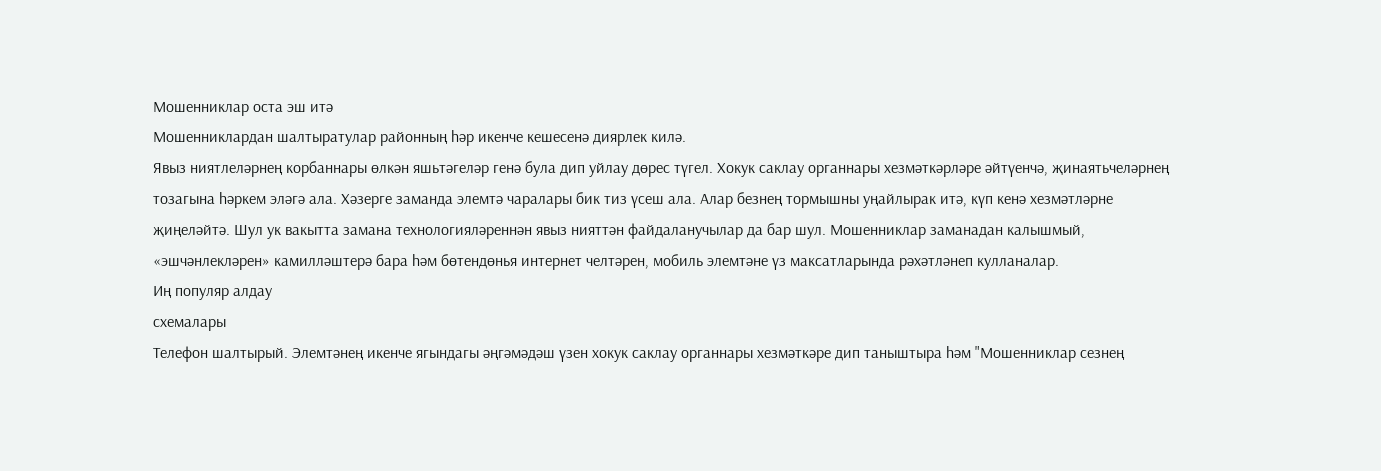Мошенниклар оста эш итә
Мошенниклардан шалтыратулар районның һәр икенче кешесенә диярлек килә.
Явыз ниятлеләрнең корбаннары өлкән яшьтәгеләр генә була дип уйлау дөрес түгел. Хокук саклау органнары хезмәткәрләре әйтүенчә, җинаятьчеләрнең тозагына һәркем эләгә ала. Хәзерге заманда элемтә чаралары бик тиз үсеш ала. Алар безнең тормышны уңайлырак итә, күп кенә хезмәтләрне җиңеләйтә. Шул ук вакытта замана технологияләреннән явыз нияттән файдаланучылар да бар шул. Мошенниклар заманадан калышмый, «эшчәнлекләрен» камилләштерә бара һәм бөтендөнья интернет челтәрен, мобиль элемтәне үз максатларында рәхәтләнеп кулланалар.
Иң популяр алдау
схемалары
Телефон шалтырый. Элемтәнең икенче ягындагы әңгәмәдәш үзен хокук саклау органнары хезмәткәре дип таныштыра һәм "Мошенниклар сезнең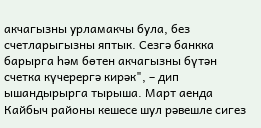акчагызны урламакчы була, без счетларыгызны яптык. Сезгә банкка барырга һәм бөтен акчагызны бүтән счетка күчерергә кирәк", – дип ышандырырга тырыша. Март аенда Кайбыч районы кешесе шул рәвешле сигез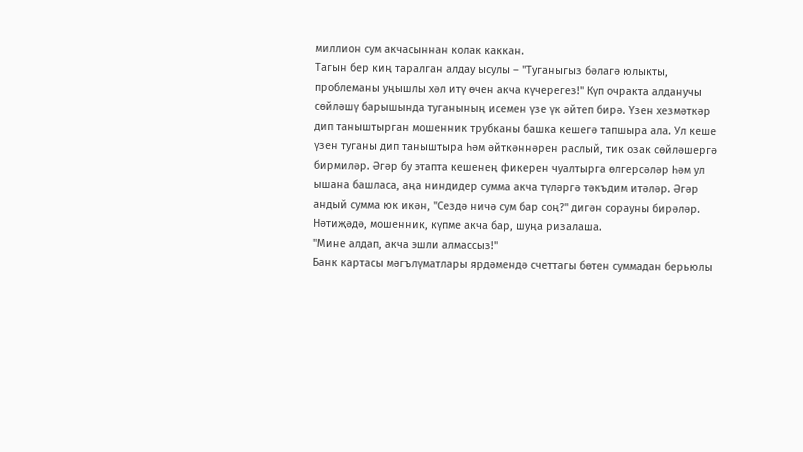миллион сум акчасыннан колак каккан.
Тагын бер киң таралган алдау ысулы – "Туганыгыз бәлагә юлыкты, проблеманы уңышлы хәл итү өчен акча күчерегез!" Күп очракта алданучы сөйләшү барышында туганының исемен үзе үк әйтеп бирә. Үзен хезмәткәр дип таныштырган мошенник трубканы башка кешегә тапшыра ала. Ул кеше үзен туганы дип таныштыра һәм әйткәннәрен раслый, тик озак сөйләшергә бирмиләр. Әгәр бу этапта кешенең фикерен чуалтырга өлгерсәләр һәм ул ышана башласа, аңа ниндидер сумма акча түләргә тәкъдим итәләр. Әгәр андый сумма юк икән, "Сездә ничә сум бар соң?" дигән сорауны бирәләр. Нәтиҗәдә, мошенник, күпме акча бар, шуңа ризалаша.
"Мине алдап, акча эшли алмассыз!"
Банк картасы мәгълүматлары ярдәмендә счеттагы бөтен суммадан берьюлы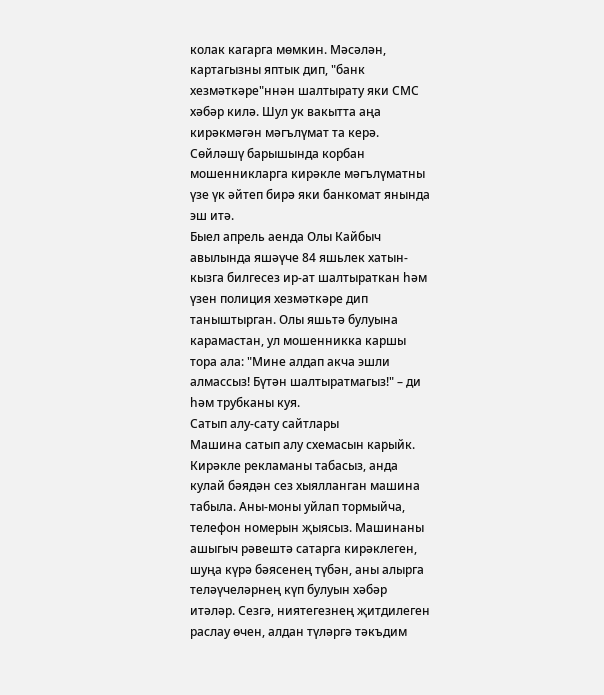колак кагарга мөмкин. Мәсәлән, картагызны яптык дип, "банк хезмәткәре"ннән шалтырату яки СМС хәбәр килә. Шул ук вакытта аңа кирәкмәгән мәгълүмат та керә. Сөйләшү барышында корбан мошенникларга кирәкле мәгълүматны үзе үк әйтеп бирә яки банкомат янында эш итә.
Быел апрель аенда Олы Кайбыч авылында яшәүче 84 яшьлек хатын-кызга билгесез ир-ат шалтыраткан һәм үзен полиция хезмәткәре дип таныштырган. Олы яшьтә булуына карамастан, ул мошенникка каршы тора ала: "Мине алдап акча эшли алмассыз! Бүтән шалтыратмагыз!" – ди һәм трубканы куя.
Сатып алу-сату сайтлары
Машина сатып алу схемасын карыйк. Кирәкле рекламаны табасыз, анда кулай бәядән сез хыялланган машина табыла. Аны-моны уйлап тормыйча, телефон номерын җыясыз. Машинаны ашыгыч рәвештә сатарга кирәклеген, шуңа күрә бәясенең түбән, аны алырга теләүчеләрнең күп булуын хәбәр итәләр. Сезгә, ниятегезнең җитдилеген раслау өчен, алдан түләргә тәкъдим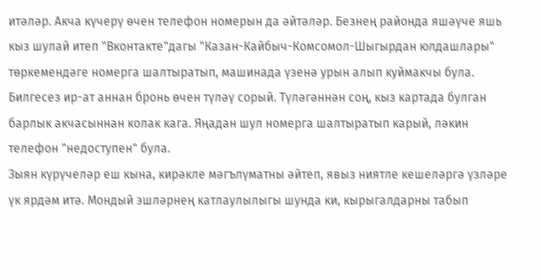итәләр. Акча күчерү өчен телефон номерын да әйтәләр. Безнең районда яшәүче яшь кыз шулай итеп "Вконтакте"дагы "Казан-Кайбыч-Комсомол-Шыгырдан юлдашлары" төркемендәге номерга шалтыратып, машинада үзенә урын алып куймакчы була. Билгесез ир-ат аннан бронь өчен түләү сорый. Түләгәннән соң, кыз картада булган барлык акчасыннан колак кага. Яңадан шул номерга шалтыратып карый, ләкин телефон "недоступен" була.
Зыян күрүчеләр еш кына, кирәкле мәгълүматны әйтеп, явыз ниятле кешеләргә үзләре үк ярдәм итә. Мондый эшләрнең катлаулылыгы шунда ки, кырыгалдарны табып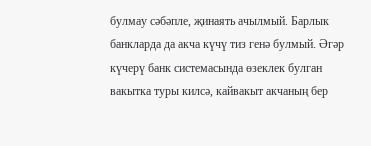булмау сәбәпле, җинаять ачылмый. Барлык банкларда да акча күчү тиз генә булмый. Әгәр күчерү банк системасында өзеклек булган вакытка туры килсә, кайвакыт акчаның бер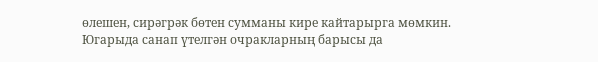өлешен, сирәгрәк бөтен сумманы кире кайтарырга мөмкин.
Югарыда санап үтелгән очракларның барысы да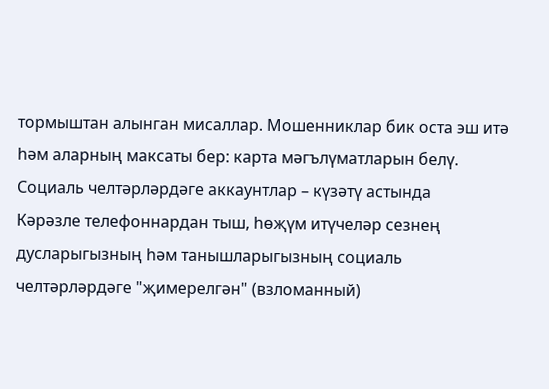тормыштан алынган мисаллар. Мошенниклар бик оста эш итә һәм аларның максаты бер: карта мәгълүматларын белү.
Социаль челтәрләрдәге аккаунтлар – күзәтү астында
Кәрәзле телефоннардан тыш, һөҗүм итүчеләр сезнең дусларыгызның һәм танышларыгызның социаль челтәрләрдәге "җимерелгән" (взломанный)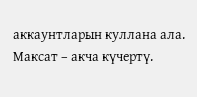аккаунтларын куллана ала. Максат – акча күчертү.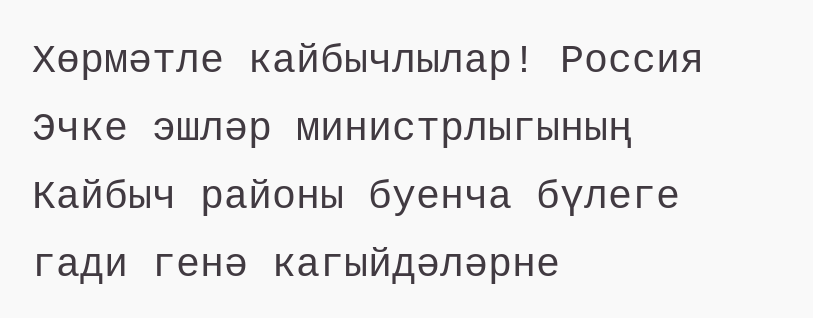Хөрмәтле кайбычлылар! Россия Эчке эшләр министрлыгының Кайбыч районы буенча бүлеге гади генә кагыйдәләрне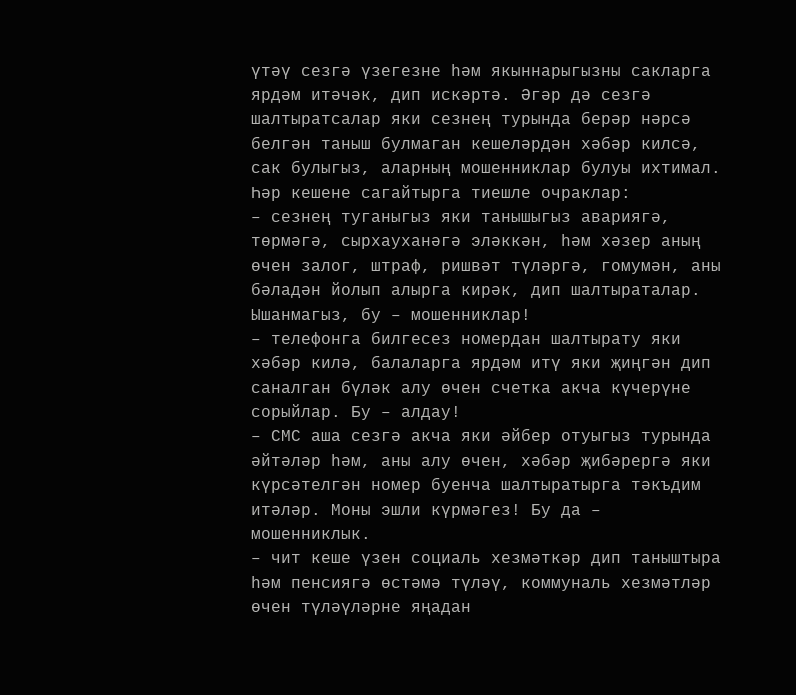үтәү сезгә үзегезне һәм якыннарыгызны сакларга ярдәм итәчәк, дип искәртә. Әгәр дә сезгә шалтыратсалар яки сезнең турында берәр нәрсә белгән таныш булмаган кешеләрдән хәбәр килсә, сак булыгыз, аларның мошенниклар булуы ихтимал.
Һәр кешене сагайтырга тиешле очраклар:
– сезнең туганыгыз яки танышыгыз авариягә, төрмәгә, сырхауханәгә эләккән, һәм хәзер аның өчен залог, штраф, ришвәт түләргә, гомумән, аны бәладән йолып алырга кирәк, дип шалтыраталар. Ышанмагыз, бу – мошенниклар!
– телефонга билгесез номердан шалтырату яки хәбәр килә, балаларга ярдәм итү яки җиңгән дип саналган бүләк алу өчен счетка акча күчерүне сорыйлар. Бу – алдау!
– СМС аша сезгә акча яки әйбер отуыгыз турында әйтәләр һәм, аны алу өчен, хәбәр җибәрергә яки күрсәтелгән номер буенча шалтыратырга тәкъдим итәләр. Моны эшли күрмәгез! Бу да – мошенниклык.
– чит кеше үзен социаль хезмәткәр дип таныштыра һәм пенсиягә өстәмә түләү, коммуналь хезмәтләр өчен түләүләрне яңадан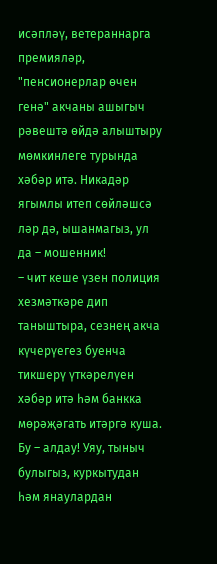исәпләү, ветераннарга премияләр, "пенсионерлар өчен генә" акчаны ашыгыч рәвештә өйдә алыштыру мөмкинлеге турында хәбәр итә. Никадәр ягымлы итеп сөйләшсә ләр дә, ышанмагыз, ул да – мошенник!
– чит кеше үзен полиция хезмәткәре дип таныштыра, сезнең акча күчерүегез буенча тикшерү үткәрелүен хәбәр итә һәм банкка мөрәҗәгать итәргә куша. Бу – алдау! Уяу, тыныч булыгыз, куркытудан һәм янаулардан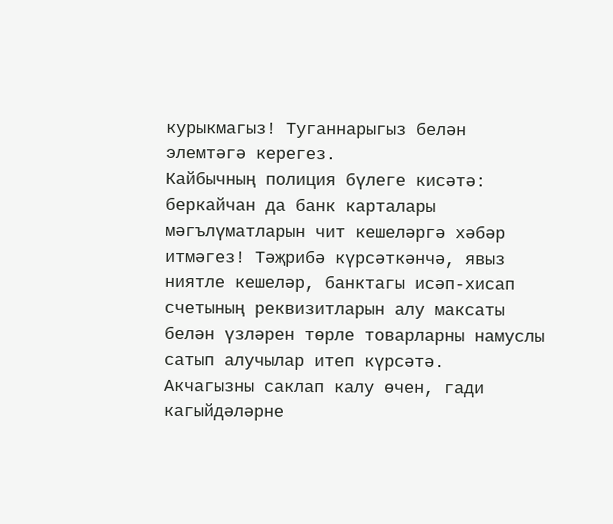курыкмагыз! Туганнарыгыз белән элемтәгә керегез.
Кайбычның полиция бүлеге кисәтә: беркайчан да банк карталары мәгълүматларын чит кешеләргә хәбәр итмәгез! Тәҗрибә күрсәткәнчә, явыз ниятле кешеләр, банктагы исәп-хисап счетының реквизитларын алу максаты белән үзләрен төрле товарларны намуслы сатып алучылар итеп күрсәтә.
Акчагызны саклап калу өчен, гади кагыйдәләрне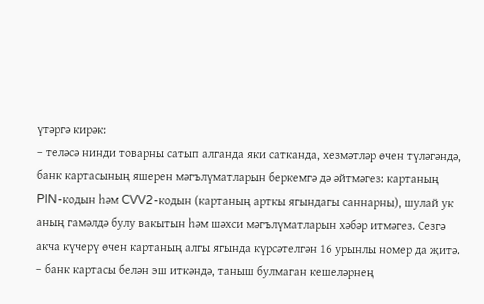үтәргә кирәк:
– теләсә нинди товарны сатып алганда яки сатканда, хезмәтләр өчен түләгәндә, банк картасының яшерен мәгълүматларын беркемгә дә әйтмәгез: картаның PIN-кодын һәм CVV2-кодын (картаның арткы ягындагы саннарны), шулай ук аның гамәлдә булу вакытын һәм шәхси мәгълүматларын хәбәр итмәгез. Сезгә акча күчерү өчен картаның алгы ягында күрсәтелгән 16 урынлы номер да җитә.
– банк картасы белән эш иткәндә, таныш булмаган кешеләрнең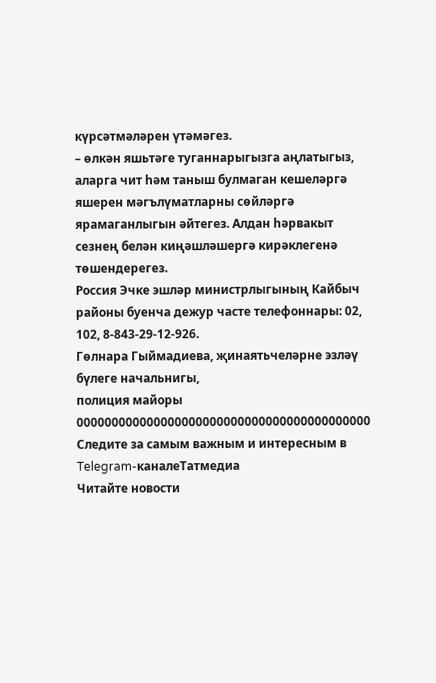күрсәтмәләрен үтәмәгез.
– өлкән яшьтәге туганнарыгызга аңлатыгыз, аларга чит һәм таныш булмаган кешеләргә яшерен мәгълүматларны сөйләргә ярамаганлыгын әйтегез. Алдан һәрвакыт сезнең белән киңәшләшергә кирәклегенә төшендерегез.
Россия Эчке эшләр министрлыгының Кайбыч районы буенча дежур часте телефоннары: 02, 102, 8-843-29-12-926.
Гөлнара Гыймадиева, җинаятьчеләрне эзләү бүлеге начальнигы,
полиция майоры
000000000000000000000000000000000000000000
Следите за самым важным и интересным в Telegram-каналеТатмедиа
Читайте новости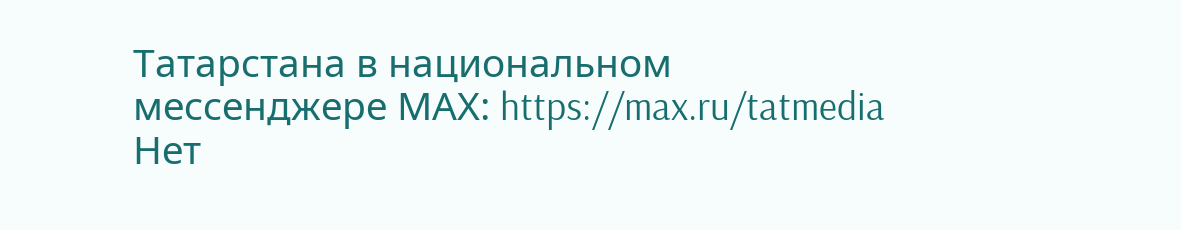Татарстана в национальном мессенджере MАХ: https://max.ru/tatmedia
Нет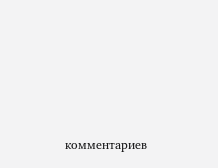комментариев